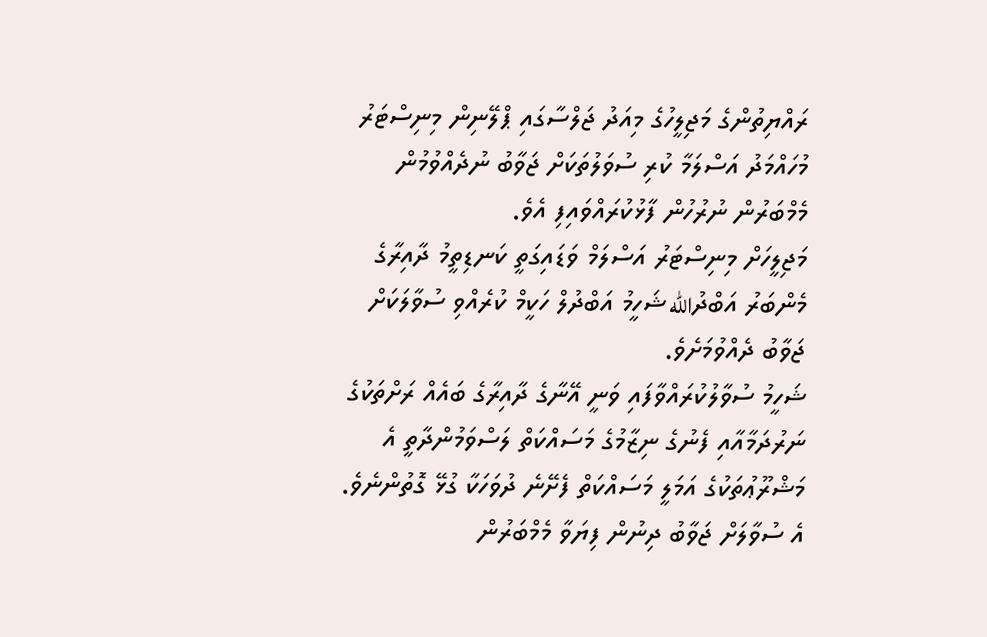ރައްޔިތުންގެ މަޖިލީހުގެ މިއަދު ޖަލްސާގައި ޕްލޭނިން މިނިސްޓަރު މުހައްމަދު އަސްލަމާ ކުރި ސުވަލުތަކަށް ޖަވާބު ނުދެއްވުމުން މެމްބަރުން ނުރުހުން ފާޅުކުރައްވައިފި އެވެ.
މަޖިލީހަށް މިނިސްޓަރު އަސްލަމް ވަޑައިގަތީ ކަނޑިތީމު ދާއިރާގެ މެންބަރު އަބްދުالله ޝަހީމު އަބްދުލް ހަކީމް ކުރެއްވި ސުވާލަކަށް ޖަވާބު ދެއްވުމަށެވެ.
ޝަހީމު ސުވާލުކުރައްވާފައި ވަނީ އޭނާގެ ދާއިރާގެ ބައެއް ރަށްތަކުގެ ނަރުދަމާއާއި ފެނުގެ ނިޒާމުގެ މަސައްކަތް ލަސްވަމުންދާތީ އެ މަޝްރޫޢުތަކުގެ އަމަލީ މަސައްކަތް ފެށޭނެ ދުވަހަކާ ގުޅޭ ގޮތުންނެވެ.
އެ ސުވާލަށް ޖަވާބު ދިނުން ފިޔަވާ މެމްބަރުން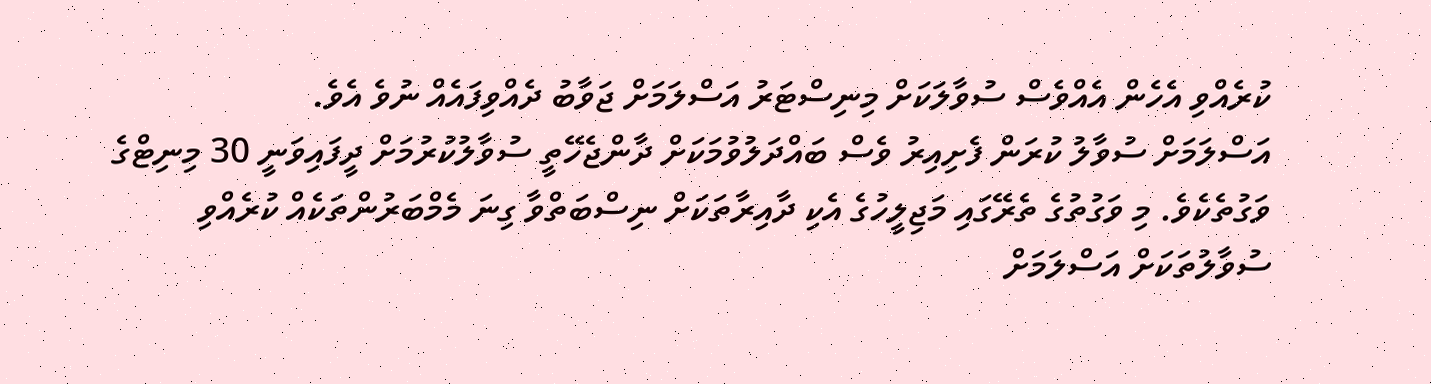ކުރެއްވި އެހެން އެއްވެސް ސުވާލަކަށް މިނިސްޓަރު އަސްލަމަށް ޖަވާބު ދެއްވިފައެއް ނުވެ އެވެ.
އަސްލަމަށް ސުވާލު ކުރަން ފެށިއިރު ވެސް ބައްދަލުވުމަކަށް ދާންޖެހޭތީ ސުވާލުކުރުމަށް ދީފައިވަނީ 30 މިނިޓްގެ ވަގުތެކެވެ. މި ވަގުތުގެ ތެރޭގައި މަޖިލީހުގެ އެކި ދާއިރާތަކަށް ނިސްބަތްވާ ގިނަ މެމްބަރުންތަކެއް ކުރެއްވި ސުވާލުތަކަށް އަސްލަމަށް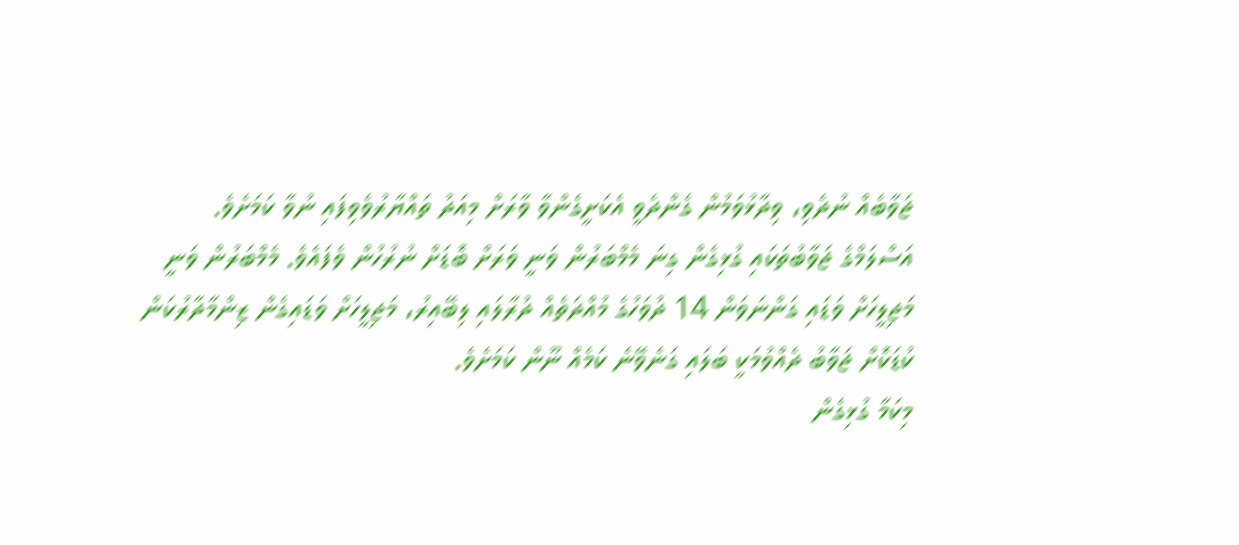ޖަވާބެއް ނުދެވި، ވިދާޅުވަމުން ގެންދެވީ އެކަށީގެންވާ ވާރަށް މިއަދު ތައްޔާރުވެވިފައި ނުވާ ކަމަށެވެ.
އަސްލަމްގެ ޖަވާބުތަކައި ގުޅިގެން ގިނަ މެމްބަރުން ވަނީ ވަރަށް ބޮޑަށް ނުރުހުން ވެފައެވެ. މެމްބަރުން ވަނީ މަޖިލީހަށް ވަޑައި ގަންނަވަން 14 ދުވަހުގެ މުއްދަތެއް ދުރާލައި ލިބޭއިރު، މަޖިލީހަށް ވަޑައިގެން ޒިންމާދާރުކަން ކުޑަކޮށް ޖަވާބު ދެއްވުމަކީ ބަލައި ގަނެވޭނެ ކަމެއް ނޫން ކަމަށެވެ.
މިކަމާ ގުޅިގެން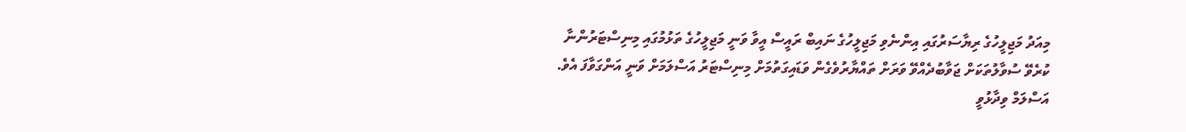މިއަދު މަޖިލީހުގެ ރިޔާސަރުގައި އިންނެވި މަޖިލީހުގެ ނައިބް ރައީސް އީވާ ވަނީ މަޖިލީހުގެ ތަޅުމުގައި މިނިސްޓަރުންނާ ކުރެވޭ ސުވާލުތަކަށް ޖަވާބުދެއްވޭ ވަރަށް ތައްޔާރުވެގެން ވަޑައިގަތުމަށް މިނިސްޓަރު އަސްލަމަށް ވަނީ އަންގަވާފަ އެވެ.
އަސްލަމް ވިދާޅުވީ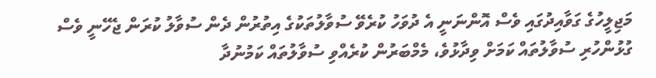މަޖިލީހުގެ ގަވާއިދުގައި ވެސް އޮންނަނީ އެ ދުވަހު ކުރެވޭ ސުވާލުތަކުގެ އިތުރުން ދެން ސުވާލު ކުރަން ޖެހޭނީ ވެސް ގުޅުންހުރި ސުވާލުތައް ކަމަށް ވިދާޅުވެ، މެމްބަރުން ކުރެއްވި ސުވާލުތައް ކަމުނުދާ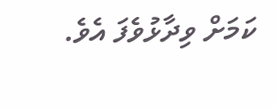ކަމަށް ވިދާޅުވެފަ އެވެ.